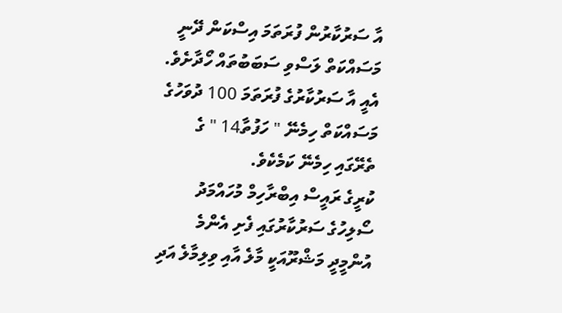އާ ސަރުކާރުން ފުރަތަމަ އިސްކަން ދޭނީ މަސައްކަތް ލަސްވި ސަބަބުތައް ހޯދާށެވެ. އެއީ އާ ސަރުކާރުގެ ފުރަތަމަ 100 ދުވަހުގެ މަސައްކަތް ހިމެނޭ " ހަފުތާ14 " ގެ ތެރޭގައި ހިމެނޭ ކަމެކެވެ.
ކުރީގެ ރައީސް އިބްރާހިމް މުހައްމަދު ސޯލިހުގެ ސަރުކާރުގައި ފެށި އެންމެ އުންމީދީ މަޝްރޫއަކީ މާލެ އާއި ވިލިމާލެ އަދި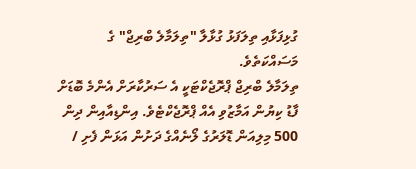ގުޅިފަޅާއި ތިލަފަޅު ގުޅާލާ "ތިލަމާލެ ބްރިޖް" ގެ މަސައްކަތެވެ.
ތިލަމާލެ ބްރިޖް ޕްރޮޖެކްޓަކީ އެ ސަރުކާރަށް އެންމެ ބޮޑަށް ފާޑު ކިޔުން އަމާޒުވި އެއް ޕްރޮޖެކްޓެވެ. އިންޑިއާއިން ދިން 500 މިލިއަން ޑޮލަރުގެ ލޯނެއްގެ ދަށުން އަޅަން ފެށި /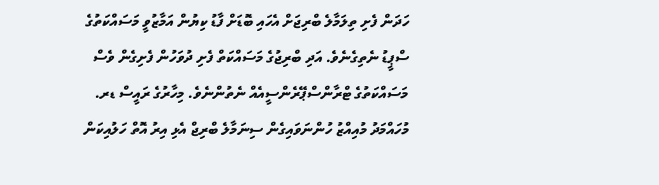ހަދަން ފެށި ތިލަމާލެ ބްރިޖަށް އެހައި ބޮޑަށް ފާޑު ކިޔުން އަމާޒުވީ މަސައްކަތުގެ ސްޕީޑު ނެތިގެނެވެ. އަދި ބްރިޖުގެ މަސައްކަތް ފެށި ދުވަހުން ފެށިގެން ވެސް މަސައްކަތުގެ ޓްރާންސްޕޭރެންސީއެއް ނެތުންނެވެ. މިހާރުގެ ރައީސް ޑރ. މުހައްމަދު މުއިއްޒު ހުންނަވައިގެން ސިނަމާލެ ބްރިޖް އެޅި އިރު އޮތް ހަލުއިކަން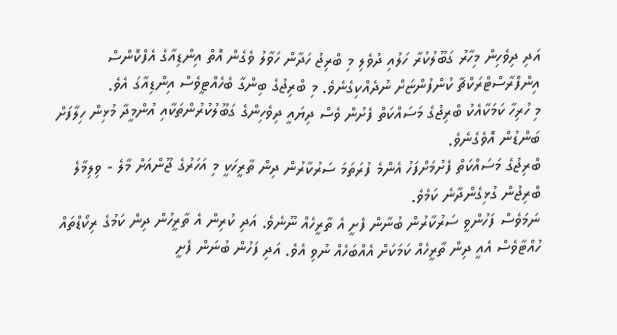އަދި ދިވެހިން މިހާރު ގަބޫލުކުރާ ހަލުއި ދުވެލި މި ބްރިޖު ހަދާން ހަވާލު ވެގެން އޮތް އިންޑިއާގެ އެފްކޮންސް އިންފްރާސްޓްރަކްޗާ ކުންފުންޏަށް ނުދެއްކިގެނެވެ. މި ބްރިޖުގެ ބިންގާ ބެހެއްޓީވެސް އިންޑިއާގަ އެވެ.
މި ހުރިހާ ކަމަކާއެކު ބްރިޖުގެ މަސައްކަތް ފެށުން ވެސް ދިޔައީ ދިވެހިންގެ ގަބޫލުކުރުންތަކާއި އުންމީދާ މުޅިން ހިލާފަށް ބަންޑުން އޮވެގެނެވެ.
ބްރިޖުގެ މަސައްކަތް ފެށުމަށްފަހު އެންމެ ފުރަތަމަ ސަރުކާރުން ދިން ތާރީހަކީ މި އަހަރުގެ ޖޫންއަށް މާލެ - ވިލިމާލެ ބްރިޖުން ގުޅިގެންދާނެ ކަމެވެ.
ނަމަވެސް ފަހުންވީ ސަރުކާރުން ބުނާން ފެށީ އެ ތާރީހެއް ނޫނެވެ. އަދި ކުރިން އެ ތާރީހުން ދިން ކަމުގެ ރިކޯޑްތައް ހުއްޓާވެސް އެއީ ދިން ތާރީހެއް ކަމަކަށް އެއްބަހެއް ނުވި އެވެ. އަދި ފަހުން ބުނަން ފެށީ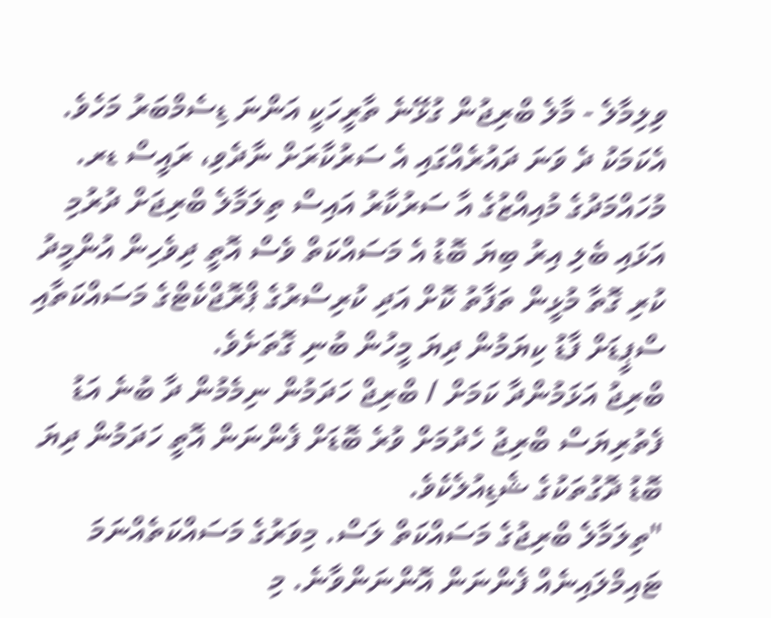ވިލިމާލެ - މާލެ ބްރިޖުން ގުޅޭނެ ތާރީހަކީ އަންނަ ޑިސެމްބަރު މަހެވެ. އެކަމަކު ދެ ވަނަ ދައުރެއްގައި އެ ސަރުކާރަށް ނާދެވި، ރައީސް ޑރ. މުހައްމަދުގެ މުއިއްޒުގެ އާ ސަރުކާރު އައިސް ތިލަމާލެ ބްރިޖަށް ދުރުމި އަޅައި ބެލި އިރު ބިޔަ ބޮޑު އެ މަސައްކަތް ވެސް އޮތީ ދިވެހިން އުންމީދު ކުރި ގޮތާ މުޅީން ތަފާތު ކޮށް އަދި ކުރިސްރުގެ ޕްރޮޖްކެޓްގެ މަސައްކަތާއި ސްޕީޑަށް ފާޑު ކިޔަމުން ދިޔަ މީހުން ބުނި ގޮތަށެވެ.
ބްރިޖު އަޅަމުންދާ ކަމަށް / ބްރިޖް ހަދަމުން ނިމެމުން ދާ ބުނެ އަޑު ފެތުރިޔަސް ބްރިޖު ހެދުމަށް ވުރެ ބޮޑަށް ފެންނަން އޮތީ ހަދަމުން ދިޔަ ބޮޑު ދޮގުތަކުގެ ޝެޑިއުލެކެވެ.
"ތިލަމާލެ ބްރިޖުގެ މަސައްކަތް ލަސް. މިވަރުގެ މަސައްކަތެއްނަމަ ޓައިމްލައިނެއް ފެންނަން އޮންނަންވާނެ. މި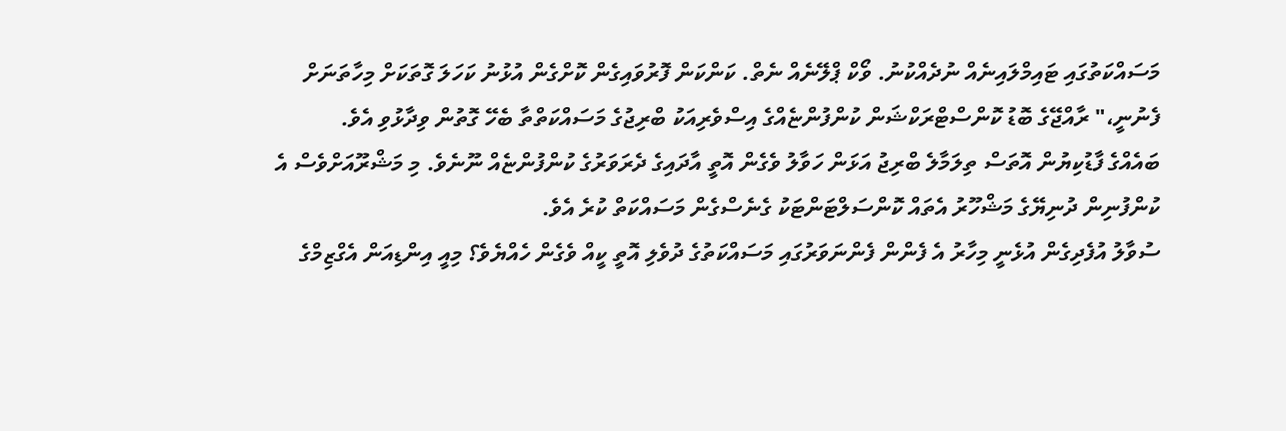މަސައްކަތުގައި ޓައިމްލައިނެއް ނުދެއްކުނު. ވޯކް ޕްލޭނެއް ނެތް. ކަންކަން ފޮރުވައިގެން ކޮށްގެން އުޅުނު ކަހަލަ ގޮތަކަށް މިހާތަނަށް ފެނުނީ،" ރާއްޖޭގެ ބޮޑު ކޮންސްޓްރަކްޝަން ކުންފުންޏެއްގެ އިސްވެރިއަކު ބްރިޖުގެ މަސައްކަތްތާ ބެހޭ ގޮތުން ވިދާޅުވި އެވެ.
ބައެއްގެ ފާޑުކިޔުން އޮތަސް ތިލަމާލެ ބްރިޖު އަޅަން ހަވާލު ވެގެން އޮތީ އާދައިގެ ދެރަވަރުގެ ކުންފުންޏެއް ނޫނެވެ. މި މަޝްރޫއަށްވެސް އެ ކުންފުނިން ދުނިޔޭގެ މަޝްހޫރު އެތައް ކޮންސަލްޓަންޓަކު ގެނެސްގެން މަސައްކަތް ކުރެ އެވެ.
ސުވާލު އުފެދިގެން އުޅެނީ މިހާރު އެ ފެންން ފެންނަވަރުގައި މަސައްކަތުގެ ދުވެލި އޮތީ ކީއް ވެގެން ހެއްޔެވެ؟ މިއީ އިންޑިއަން އެގްޒިމްގެ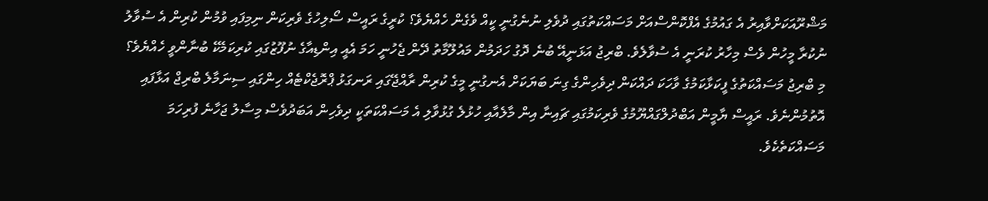މަޝްރޫއަކަށްވާއިރު އެ ގައުމުގެ އެފްކޮންސްއަށް މަސައްކަތުގައި ދުވެލި ނުނެގުނީ ކީއް ވެގެން ހެއްޔެވެ؟ ކުރީގެ ރައީސް ސޯލިހުގެ ވެރިކަން ނިމިފައި ވުމުން ކުރިން އެ ސުވާލު ނުކުރާ މީހުން ވެސް މިހާރު ކުރަނީ އެ ސުވާލެވެ. ބްރިޖު އަޅަނީއޭ ބުނެ ދޮގު ހަދަމުން މައުލޫމާތު ދޭން ޖެހުނީ ހަމަ އެއީ އިންޑިއާގެ ނުފޫޒުގައި ކުރިކަމެކޭ ބުނާންވީ ހެއްޔެވެ؟
މި ބްރިޖު މަސައްކަތުގެ ފީކަޅާކަމުގެ ވާހަކަ ދައްކަން ދިވެހިންގެ ގިނަ ބަޔަކަށް އެނގުނީ މީގެ ކުރިން ރާއްޖޭގައި ރަނގަޅު ޕްރޮޖެކްޓެއް ހިންގައި ސިނަމާލެ ބްރިޖް އަޅާފައި އޮތުމުންނެވެ. ރައީސް ޔާމީން އަބްދުލްގައްޔޫމުގެ ވެރިކަމުގައި ޗައިނާ އިން މާލެއާއި ހުޅުލެ ގުޅުވާލި އެ މަސައްކަތަކީ ދިވެހިން އަބަދުވެސް މިސާލު ޖަހާނެ ފުރިހަމަ މަސައްކަތެކެވެ.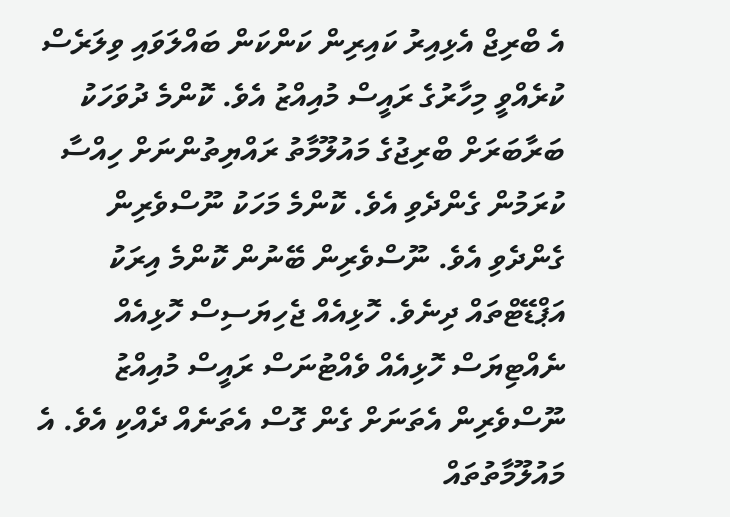އެ ބްރިޖް އެޅިއިރު ކައިރިން ކަންކަން ބައްލަވައި ވިލަރެސް ކުރެއްވީ މިހާރުގެ ރައީސް މުއިއްޒު އެވެ. ކޮންމެ ދުވަހަކު ބަރާބަރަށް ބްރިޖުގެ މައުލޫމާތު ރައްޔިތުންނަށް ހިއްސާ ކުރަމުން ގެންދެވި އެވެ. ކޮންމެ މަހަކު ނޫސްވެރިން ގެންދެވި އެވެ. ނޫސްވެރިން ބޭނުން ކޮންމެ އިރަކު އަޕްޑޭޓްތައް ދިނެވެ. ހޮޅިއެއް ޖެހިޔަސިސް ހޮޅިއެއް ނެއްޓިޔަސް ހޮޅިއެއް ވެއްޓުނަސް ރައީސް މުއިއްޒު ނޫސްވެރިން އެތަނަށް ގެން ގޮސް އެތަނެއް ދެއްކި އެވެ. އެ މައުލޫމާތުތައް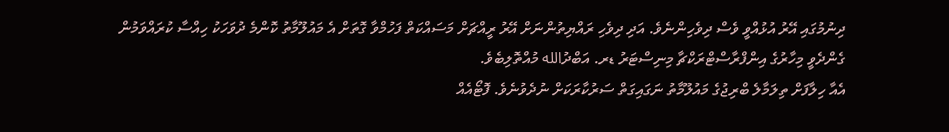ދިނުމުގައި އޭރު އުޅުއްވީ ވެސް ދިވެހިންނެވެ. އަދި ދިވެހި ރައްޔިތުންނަށް އޭރު ރީއްޗަށް މަސައްކަތް ފަހުމްވާ ގޮތަށް އެ މައުލޫމާތު ކޮންމެ ދުވަހަކު ހިއްސާ ކުރައްވަމުން ގެންދެވީ މިހާރުގެ އިންފްރާސްޓްރަކްޗާ މިނިސްޓަރު ޑރ. އަބްދުالله މުއްތޮލިބެވެ.
އެއާ ހިލާފަށް ތިލަމާލެ ބްރިޖުގެ މައުލޫމާތު ނަގައިގަތް ސަރުކާރަކަށް ނުދެވުނެވެ. ފޮޓޯއެއް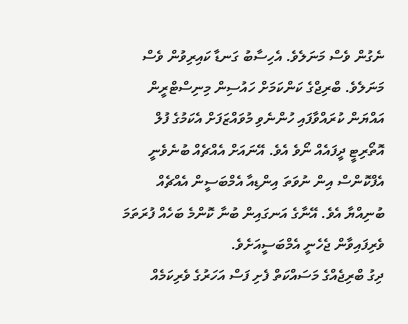ނެގުން ވެސް މަނަލެވެ. އެހިސާބު ގަނޑާ ކައިރިވުން ވެސް މަނަލެވެ. ބްރިޖްގެ ކަންކަމަށް ހައުސިން މިނިސްޓްރީން އައްޔަން ކުރައްވާފައި ހުންނެވި މުވައްޒަފަށް އެކަމުގެ ފުލް އޮތޯރިޓީ ދީފައެއް ނޯވެ އެވެ. އޭނައަށް އެއްޗެއް ބުނެވެނީ އެފްކޮންސް އިން ނުވަތަ އިންޑިއާ އެމްބަސީން އެއްޗެއް ބުނިއްޔާ އެވެ. އޭނާގެ އަނގައިން ބުނާ ކޮންމެ ބަހެއް ފުރަތަމަ ވެރިފައިވާން ޖެހެނީ އެމްބަސީއަށެވެ.
ދިގު ބްރިޖެއްގެ މަސައްކަތް ފެށި ފަސް އަހަރުގެ ވެރިކަމެއް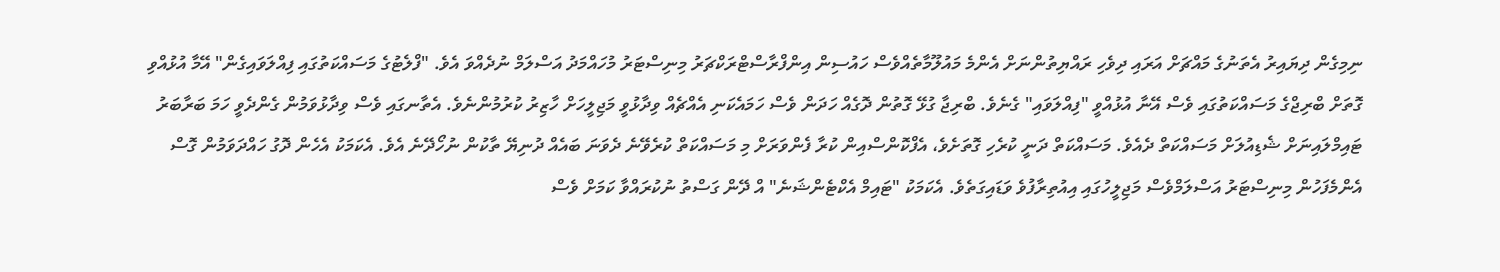ނިމިގެން ދިޔައިރު އެތަނުގެ މައްޗަށް އަރައި ދިވެހި ރައްޔިތުންނަށް އެންމެ މައުލޫމާތެއްވެސް ހައުސިން އިންފްރާސްޓްރަކްޗަރު މިނިސްޓަރު މުހައްމަދު އަސްލަމް ނުދެއްވަ އެވެ. "ފްލެޓުގެ މަސައްކަތުގައި ފިއްލަވައިގެން" އޭމާ އުޅުއްވި ގޮތަށް ބްރިޖްގެ މަސައްކަތުގައި ވެސް އޭނާ އުޅުއްވީ "ފިއްލަވައި" ގެނެވެ. ބްރިޖާ ގުޅޭ ގޮތުން ދޮގެއް ހަދަން ވެސް ހަމައެކަނި އެއްޗެއް ވިދާޅުވީ މަޖިލީހަށް ހާޒިރު ކުރުމުންނެވެ. އެތާނގައި ވެސް ވިދާޅުވަމުން ގެންދެވީ ހަމަ ބަރާބަރު ޓައިމްލައިނަށް ޝެޑިއުލަށް މަސައްކަތް ދެއެވެ. މަސައްކަތް ދަނީ ކުރެހި ގޮތަށެވެ، އެފްކޮންސްއިން ކުރާ ފެންވަރަށް މި މަސައްކަތް ކުރެވޭނެ ދެވަނަ ބައެއް ދުނިޔޭ ތާކުން ނުހޯދޭނެ އެވެ. އެކަމަކު އެހެން ދޮގު ހައްދަވަމުން ގޮސް އެންމެފަހުން މިނިސްޓަރު އަސްލަމްވެސް މަޖިލީހުގައި އިއުތިރާފުވެ ވަޑައިގަތެވެ. އެކަމަކު "ޓައިމް އެކްޓެންޝަނެ" އް ދޭން ގަސްތު ނުކުރައްވާ ކަމަށް ވެސް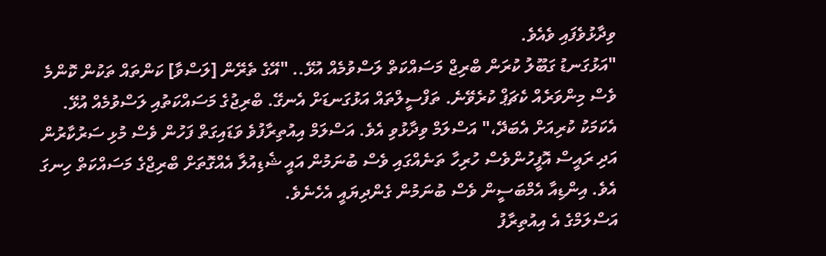ވިދާޅުވެފައި ވެއެވެ.
"އަޅުގަނޑު ގަބޫލު ކުރަން ބްރިޖް މަސައްކަތް ލަސްވުމެއް އުޅޭ.. "އޭގެ ތެރޭން [ލަސްވާ] ކަންތައް ތަކުން ކޮންމެ ވެސް މިންވަރެއް ކެޗަޕް ކުރެވޭނެ. ތަފްސީލްތައް އަޅުގަނޑަށް އެނގޭ. ބްރިޖުގެ މަސައްކަތުއި ލަސްވުމެއް އުޅޭ. އެކަމަކު ކުރިއަށް އެބަދޭ،" އަސްލަމް ވިދާޅުވި އެވެ. އަސްލަމް އިއުތިރާފުވެ ވަޑައިގަތް ފަހުން ވެސް މުޅި ސަރުކާރުން އަދި ރައީސް އޮފީހުންވެސް ހުރިހާ ތަނެއްގައި ވެސް ބުނަމުން އައީ ޝެޑިއުލާ އެއްގޮތަށް ބްރިޖްގެ މަސައްކަތް ހިނގަ އެވެ. އިންޑިއާ އެމްބަސީން ވެސް ބުނަމުން ގެންދިޔައީ އެހެނެވެ.
އަސްލަމްގެ އެ އިއުތިރާފު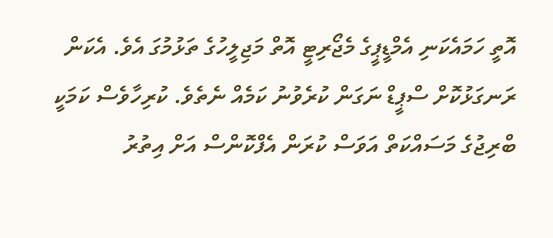އޮތީ ހަމައެކަނި އެމްޑީޕީގެ މެޖޯރިޓީ އޮތް މަޖިލީހުގެ ތަޅުމުގަ އެވެ. އެކަން ރަނގަޅުކޮށް ސްޕީޑް ނަގަން ކުރެވުނު ކަމެއް ނެތެވެ. ކުރިހާވެސް ކަމަކީ ބްރިޖުގެ މަސައްކަތް އަވަސް ކުރަން އެފްކޮންސް އަށް އިތުރު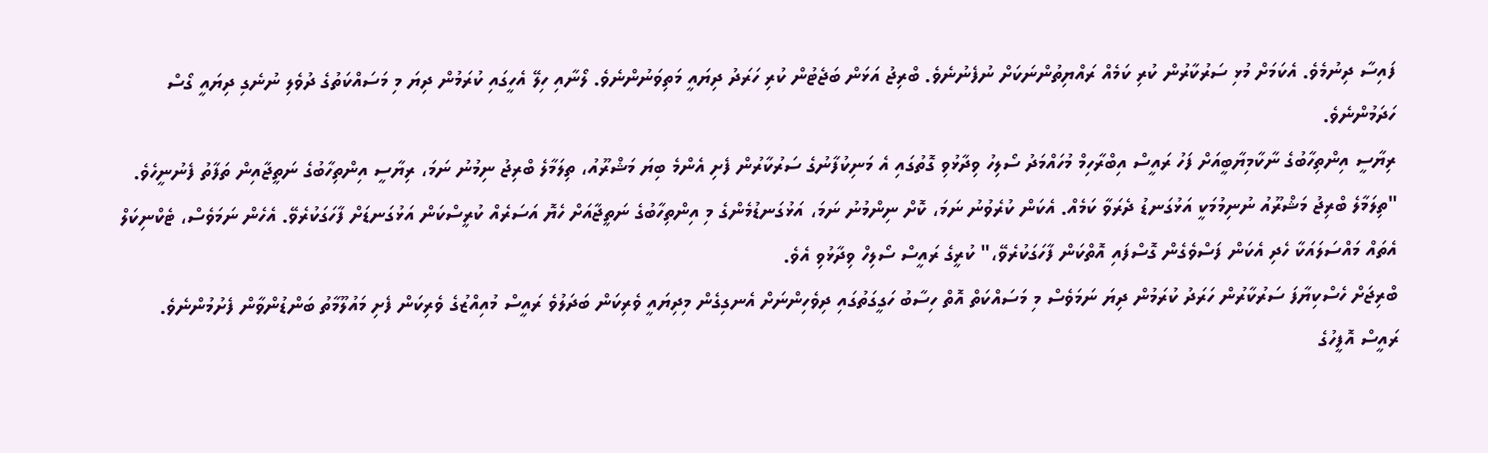ފައިސާ ދިނުމެވެ. އެކަމަށް މުޅި ސަރުކާރުން ކުރި ކަމެއް ރައްޔިތުންނަކަށް ނުފެނުނެވެ. ބްރިޖު އަޅަން ބަޖެޓުން ކުރި ހަރަދު ދިޔައީ މަތިވަނުންނެވެ. ލޯނާއި ހިލޭ އެހީގައި ކުރަމުން ދިޔަ މި މަސައްކަތުގެ ދުވެލި ނުނެގި ދިޔައީ ގޯސް ހަދަމުންނެވެ.
ރިޔާސީ އިންތިހާބުގެ ނާކާމިޔާބީއަށް ފަހު ރައީސް އިބްރާހިމް މުހައްމަދު ސޯލިހު ވިދާޅުވި ގޮތުގައި އެ މަނިކުފާނުގެ ސަރުކާރުން ފެށި އެންމެ ބިޔަ މަޝްރޫއު، ތިލަމާލެ ބްރިޖު ނިމުނު ނަމަ، ރިޔާސީ އިންތިހާބުގެ ނަތީޖާއިން ތަފާތު ފެނުނީހެވެ.
"ތިލަމާލެ ބްރިޖު މަޝްރޫއު ނުނިމުމަކީ އަޅުގަނޑު ދެރަވާ ކަމެއް. އެކަން ކުރެވުނު ނަމަ، ކޮށް ނިންމުނު ނަމަ، އަޅުގަނޑުމެންގެ މި އިންތިހާބުގެ ނަތީޖާއަށް ހެޔޮ އަސަރެއް ކުރީސްކަން އަޅުގަނޑަށް ފާހަގަކުރެވޭ. އެހެން ނަމަވެސް، ޓެކްނިކަލް އެތައް މައްސަލައަކާ ހެދި އެކަން ފަސްވެގެން ގޮސްފައި އޮތްކަން ފާހަގަކުރެވޭ،" ކުރީގެ ރައީސް ސޯލިހް ވިދާޅުވި އެވެ.
ބްރިޖަށް ހެސްކިޔާފަ ސަރުކާރުން ހަރަދު ކުރަމުން ދިޔަ ނަމަވެސް މި މަސައްކަތް އޮތް ހިސާބު ހަގީގަތުގައި ދިވެހިންނަށް އެނގިގެން މިދިޔައީ ވެރިކަން ބަދަލުވެ ރައީސް މުއިއްޒުގެ ވެރިކަން ފެށި މައުލޫމާތު ބަންޑުންވާން ފެށުމުންނެވެ.
ރައީސް އޮފީހުގެ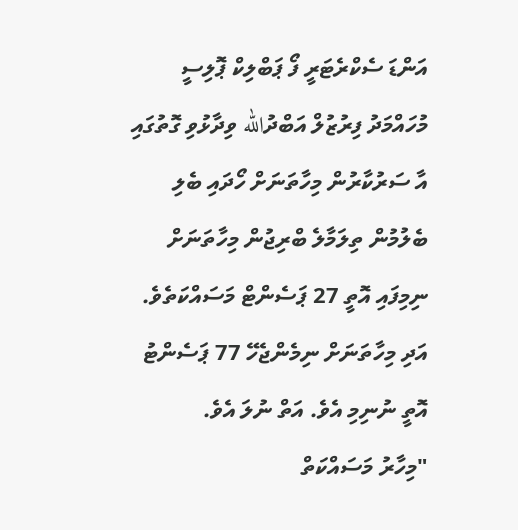އަންޑަ ސެކްރެޓަރީ ފޯ ޕަބްލިކް ޕޮލިސީ މުހައްމަދު ފިރުޒުލް އަބްދުالله ވިދާޅުވި ގޮތުގައި އާ ސަރުކާރުން މިހާތަނަށް ހޯދައި ބެލި ބެލުމުން ތިލަމާލެ ބްރިޖުން މިހާތަނަށް ނިމިފައި އޮތީ 27 ޕަސެންޓް މަސައްކަތެވެ. އަދި މިހާތަނަށް ނިމެންޖެހޭ 77 ޕަސެންޓު އޮތީ ނުނިމި އެވެ. އަތް ނުލަ އެވެ.
"މިހާރު މަސައްކަތް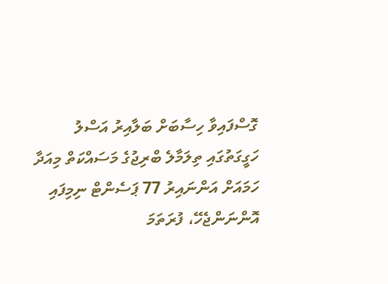ގޮސްފައިވާ ހިސާބަށް ބަލާއިރު އަސްލު ހަގީގަތުގައި ތިލަމާލެ ބްރިޖުގެ މަސައްކަތް މިއަދާ ހަމައަށް އަންނައިރު 77 ޕަސެންޓް ނިމިފައި އޮންނަންޖެހޭ، ފުރަތަމަ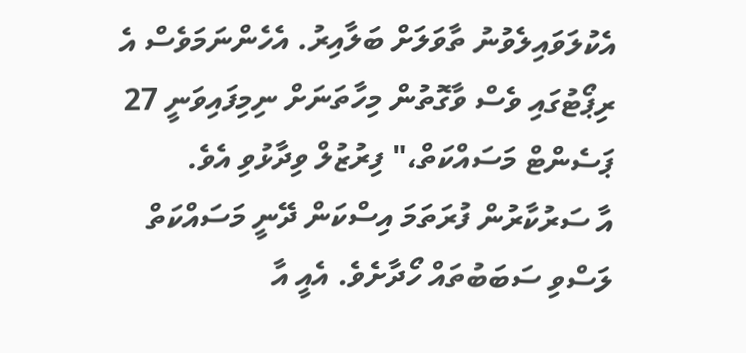އެކުލަވައިލެވުނު ތާވަލަށް ބަލާއިރު. އެހެންނަމަވެސް އެ ރިޕޯޓުގައި ވެސް ވާގޮތުން މިހާތަނަށް ނިމިފައިވަނީ 27 ޕަސެންޓް މަސައްކަތް،" ފިރުޒުލް ވިދާޅުވި އެވެ.
އާ ސަރުކާރުން ފުރަތަމަ އިސްކަން ދޭނީ މަސައްކަތް ލަސްވި ސަބަބުތައް ހޯދާށެވެ. އެއީ އާ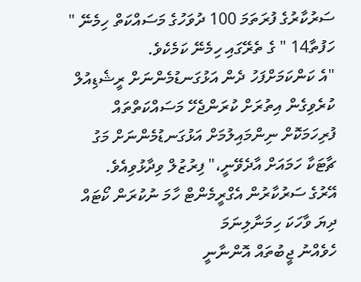ސަރުކާރުގެ ފުރަތަމަ 100 ދުވަހުގެ މަސައްކަތް ހިމެނޭ " ހަފުތާ14 " ގެ ތެރޭގައި ހިމެނޭ ކަމެކެވެ.
"އެ ކަންކަމަށްފަހު ދެން އަޅުގަނޑުމެންނަށް ރީޝެޑިއުލް ކުރެވިގެން އިތުރަށް ކުރަންޖެހޭ މަސައްކަތްތައް ފުރިހަމަކޮށް ނިންމައިލުމަށް އަޅުގަނޑުމެންނަށް މަގު ޗާޓަކާ ހަމައަށް އާދެވޭނީ،" ފިރުޒުލް ވިދާޅުވިއެވެ.
އޭރުގެ ސަރުކާރުން އެގްރީމެންޓް ހާމަ ނުކުރަން ކޯޓައް ދިޔަ ވާހަކަ ހިމަނާލިނަމަ
ހެވެއްނު ޖީބުތައް އޮންނާނީ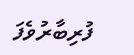ފުރިބާރުވެފަ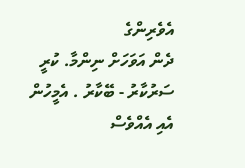އެވެރިންގެ
ދެން އަވަހަށް ނިންމާ. ކުރީ ސަރުކާރު - ބޭކާރު . އެމީހުން އެއި އެއްވެސް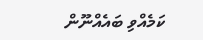ކަމެއްވި ބައެއްނޫން